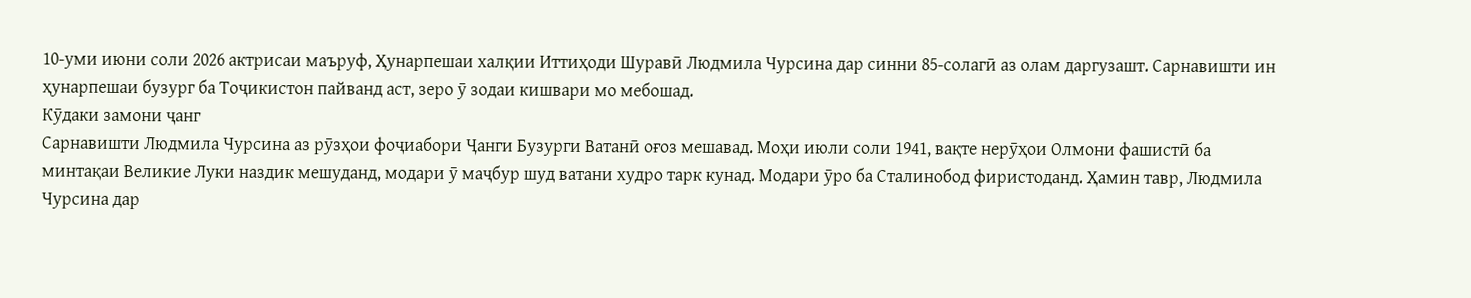10-уми июни соли 2026 актрисаи маъруф, Ҳунарпешаи халқии Иттиҳоди Шуравӣ Людмила Чурсина дар синни 85-солагӣ аз олам даргузашт. Сарнавишти ин ҳунарпешаи бузург ба Тоҷикистон пайванд аст, зеро ӯ зодаи кишвари мо мебошад.
Кӯдаки замони ҷанг
Сарнавишти Людмила Чурсина аз рӯзҳои фоҷиабори Ҷанги Бузурги Ватанӣ оғоз мешавад. Моҳи июли соли 1941, вақте нерӯҳои Олмони фашистӣ ба минтақаи Великие Луки наздик мешуданд, модари ӯ маҷбур шуд ватани худро тарк кунад. Модари ӯро ба Сталинобод фиристоданд. Ҳамин тавр, Людмила Чурсина дар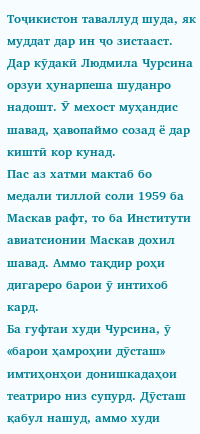Тоҷикистон таваллуд шуда, як муддат дар ин ҷо зистааст.
Дар кӯдакӣ Людмила Чурсина орзуи ҳунарпеша шуданро надошт. Ӯ мехост муҳандис шавад, ҳавопаймо созад ё дар киштӣ кор кунад.
Пас аз хатми мактаб бо медали тиллоӣ соли 1959 ба Маскав рафт, то ба Институти авиатсионии Маскав дохил шавад. Аммо тақдир роҳи дигареро барои ӯ интихоб кард.
Ба гуфтаи худи Чурсина, ӯ «барои ҳамроҳии дӯсташ» имтиҳонҳои донишкадаҳои театриро низ супурд. Дӯсташ қабул нашуд, аммо худи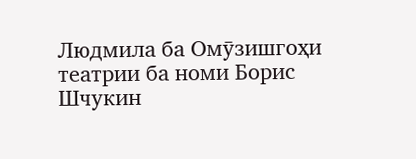Людмила ба Омӯзишгоҳи театрии ба номи Борис Шчукин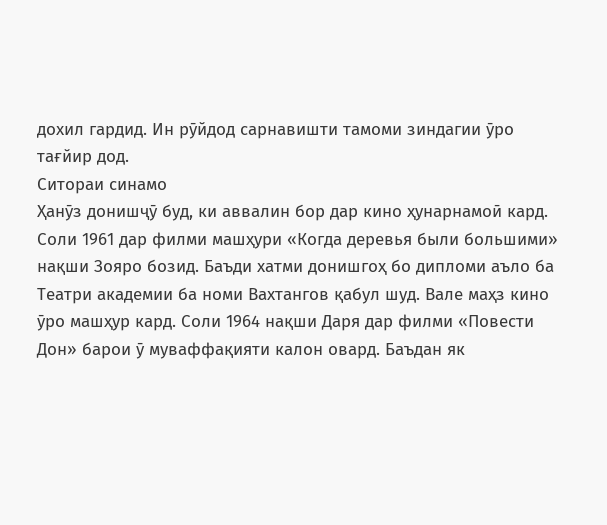дохил гардид. Ин рӯйдод сарнавишти тамоми зиндагии ӯро тағйир дод.
Ситораи синамо
Ҳанӯз донишҷӯ буд, ки аввалин бор дар кино ҳунарнамоӣ кард. Соли 1961 дар филми машҳури «Когда деревья были большими» нақши Зояро бозид. Баъди хатми донишгоҳ бо дипломи аъло ба Театри академии ба номи Вахтангов қабул шуд. Вале маҳз кино ӯро машҳур кард. Соли 1964 нақши Даря дар филми «Повести Дон» барои ӯ муваффақияти калон овард. Баъдан як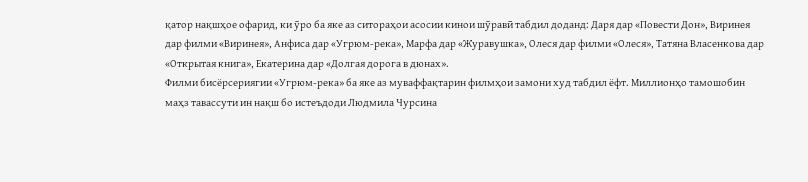қатор нақшҳое офарид, ки ӯро ба яке аз ситораҳои асосии кинои шӯравӣ табдил доданд: Даря дар «Повести Дон», Виринея дар филми «Виринея», Анфиса дар «Угрюм-река», Марфа дар «Журавушка», Олеся дар филми «Олеся», Татяна Власенкова дар «Открытая книга», Екатерина дар «Долгая дорога в дюнах».
Филми бисёрсериягии «Угрюм-река» ба яке аз муваффақтарин филмҳои замони худ табдил ёфт. Миллионҳо тамошобин маҳз тавассути ин нақш бо истеъдоди Людмила Чурсина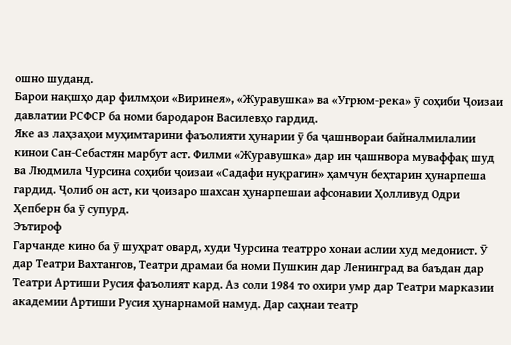ошно шуданд.
Барои нақшҳо дар филмҳои «Виринея», «Журавушка» ва «Угрюм-река» ӯ соҳиби Ҷоизаи давлатии РСФСР ба номи бародарон Василевҳо гардид.
Яке аз лаҳзаҳои муҳимтарини фаъолияти ҳунарии ӯ ба ҷашнвораи байналмилалии кинои Сан-Себастян марбут аст. Филми «Журавушка» дар ин ҷашнвора муваффақ шуд ва Людмила Чурсина соҳиби ҷоизаи «Садафи нуқрагин» ҳамчун беҳтарин ҳунарпеша гардид. Ҷолиб он аст, ки ҷоизаро шахсан ҳунарпешаи афсонавии Ҳолливуд Одри Ҳепберн ба ӯ супурд.
Эътироф
Гарчанде кино ба ӯ шуҳрат овард, худи Чурсина театрро хонаи аслии худ медонист. Ӯ дар Театри Вахтангов, Театри драмаи ба номи Пушкин дар Ленинград ва баъдан дар Театри Артиши Русия фаъолият кард. Аз соли 1984 то охири умр дар Театри марказии академии Артиши Русия ҳунарнамоӣ намуд. Дар саҳнаи театр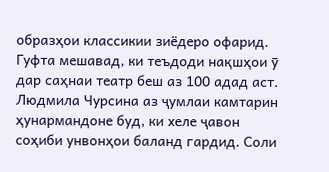образҳои классикии зиёдеро офарид. Гуфта мешавад, ки теъдоди нақшҳои ӯ дар саҳнаи театр беш аз 100 адад аст.
Людмила Чурсина аз ҷумлаи камтарин ҳунармандоне буд, ки хеле ҷавон соҳиби унвонҳои баланд гардид. Соли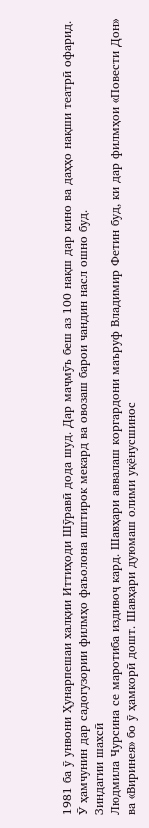1981 ба ӯ унвони Ҳунарпешаи халқии Иттиҳоди Шӯравӣ дода шуд. Дар маҷмӯъ беш аз 100 нақш дар кино ва даҳҳо нақши театрӣ офарид. Ӯ ҳамчунин дар садогузории филмҳо фаъолона иштирок мекард ва овозаш барои чандин насл ошно буд.
Зиндагии шахсӣ
Людмила Чурсина се маротиба издивоҷ кард. Шавҳари аввалаш коргардони маъруф Владимир Фетин буд, ки дар филмҳои «Повести Дон» ва «Виринея» бо ӯ ҳамкорӣ дошт. Шавҳари дуюмаш олими уқёнусшинос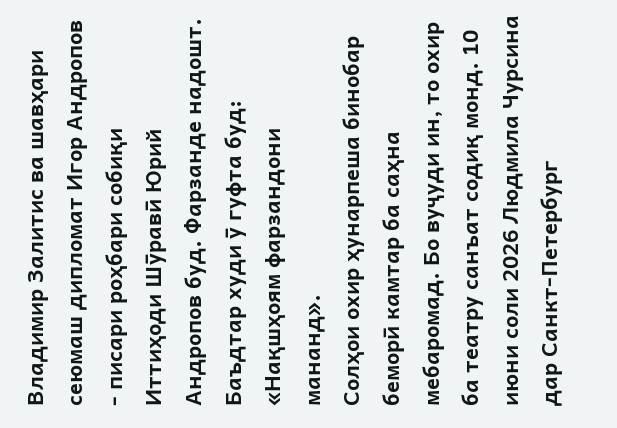Владимир Залитис ва шавҳари сеюмаш дипломат Игор Андропов - писари роҳбари собиқи Иттиҳоди Шӯравӣ Юрий Андропов буд. Фарзанде надошт. Баъдтар худи ӯ гуфта буд: «Нақшҳоям фарзандони мананд».
Солҳои охир ҳунарпеша бинобар беморӣ камтар ба саҳна мебаромад. Бо вуҷуди ин, то охир ба театру санъат содиқ монд. 10 июни соли 2026 Людмила Чурсина дар Санкт-Петербург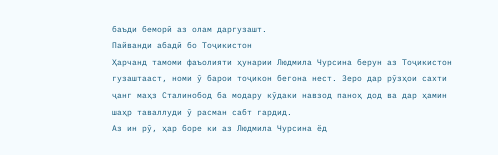баъди беморӣ аз олам даргузашт.
Пайванди абадӣ бо Тоҷикистон
Ҳарчанд тамоми фаъолияти ҳунарии Людмила Чурсина берун аз Тоҷикистон гузаштааст, номи ӯ барои тоҷикон бегона нест. Зеро дар рӯзҳои сахти ҷанг маҳз Сталинобод ба модару кӯдаки навзод паноҳ дод ва дар ҳамин шаҳр таваллуди ӯ расман сабт гардид.
Аз ин рӯ, ҳар боре ки аз Людмила Чурсина ёд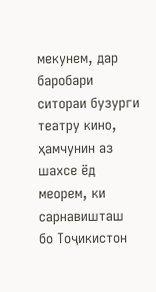мекунем, дар баробари ситораи бузурги театру кино, ҳамчунин аз шахсе ёд меорем, ки сарнавишташ бо Тоҷикистон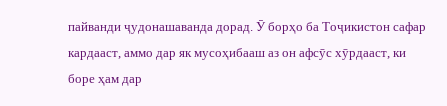пайванди ҷудонашаванда дорад. Ӯ борҳо ба Тоҷикистон сафар кардааст, аммо дар як мусоҳибааш аз он афсӯс хӯрдааст, ки боре ҳам дар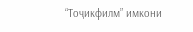“Тоҷикфилм” имкони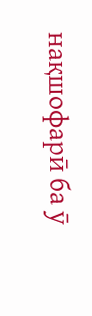нақшофарӣ ба ӯ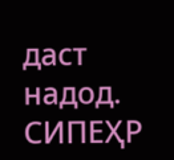даст надод.
СИПЕҲР